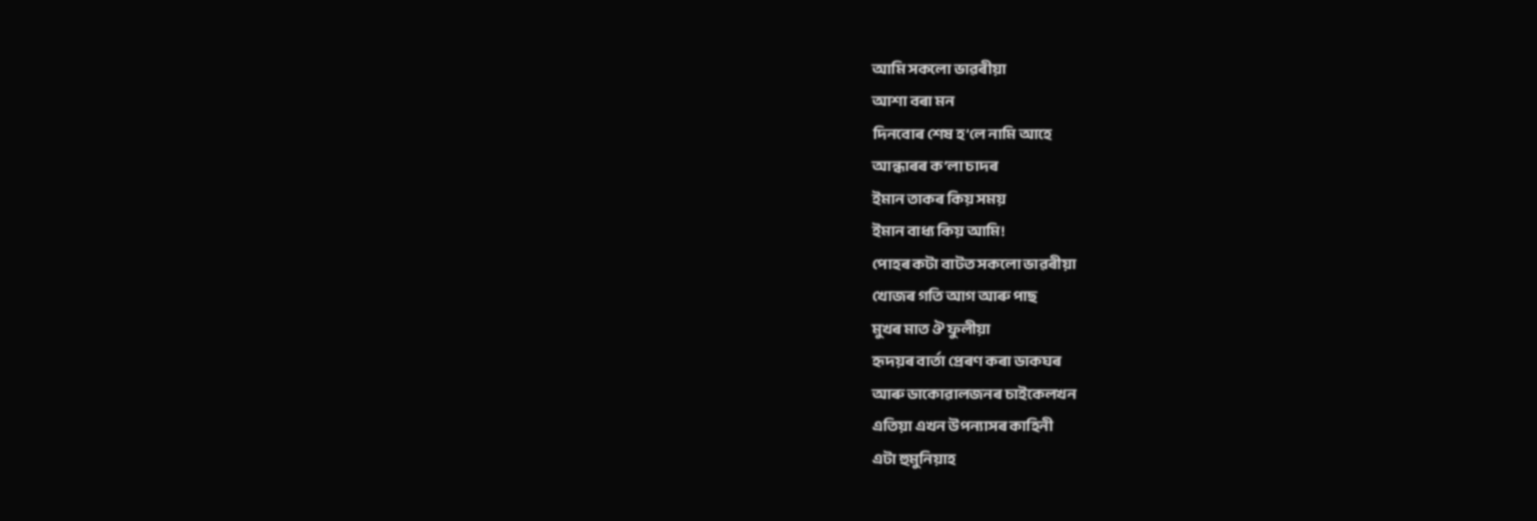আমি সকলো ভাৱৰীয়া
আশা বৰা মন
দিনবোৰ শেষ হ’লে নামি আহে
আন্ধাৰৰ ক’লা চাদৰ
ইমান তাকৰ কিয় সময়
ইমান বাধ্য কিয় আমি!
পোহৰ কটা বাটত সকলো ভাৱৰীয়া
খোজৰ গতি আগ আৰু পাছ
মুখৰ মাত ঔ ফুলীয়া
হৃদয়ৰ বাৰ্তা প্ৰেৰণ কৰা ডাকঘৰ
আৰু ডাকোৱালজনৰ চাইকেলখন
এতিয়া এখন উপন্যাসৰ কাহিনী
এটা হুমুনিয়াহ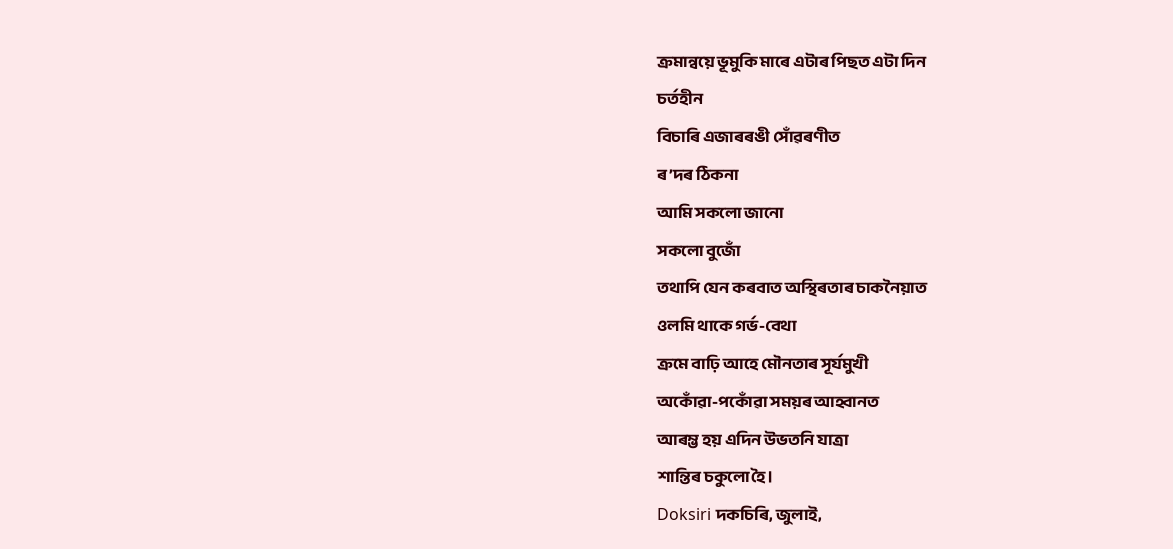ক্ৰমান্বয়ে ভূমুকি মাৰে এটাৰ পিছত এটা দিন
চৰ্তহীন
বিচাৰি এজাৰৰঙী সোঁৱৰণীত
ৰ’দৰ ঠিকনা
আমি সকলো জানো
সকলো বুজোঁ
তথাপি যেন কৰবাত অস্থিৰতাৰ চাকনৈয়াত
ওলমি থাকে গৰ্ভ-বেথা
ক্ৰমে বাঢ়ি আহে মৌনতাৰ সূৰ্যমুখী
অকোঁৱা-পকোঁৱা সময়ৰ আহ্বানত
আৰম্ভ হয় এদিন উভতনি যাত্ৰা
শান্তিৰ চকুলো হৈ।
Doksiri দকচিৰি, জুলাই,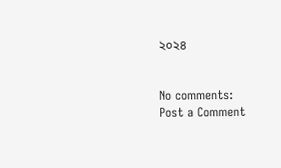২০২৪


No comments:
Post a Comment